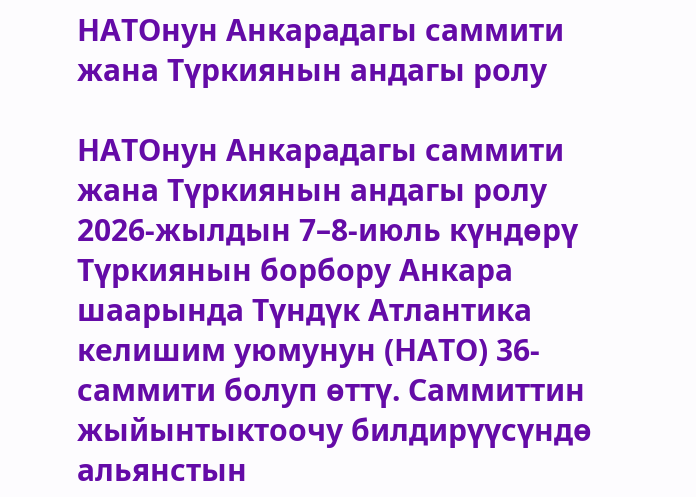НАТОнун Анкарадагы саммити жана Түркиянын андагы ролу

НАТОнун Анкарадагы саммити жана Түркиянын андагы ролу
2026-жылдын 7–8-июль күндөрү Түркиянын борбору Анкара шаарында Түндүк Атлантика келишим уюмунун (НАТО) 36-саммити болуп өттү. Саммиттин жыйынтыктоочу билдирүүсүндө альянстын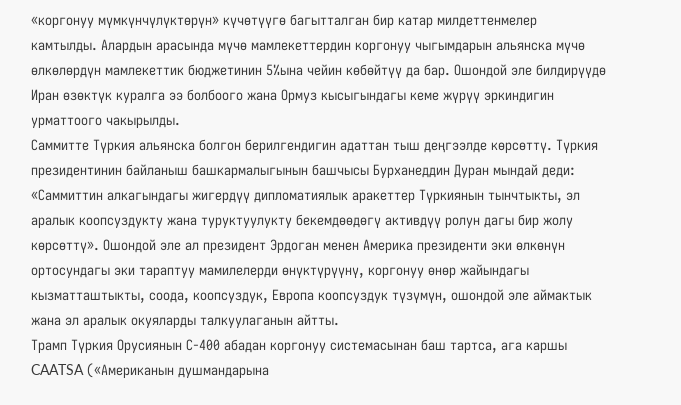«коргонуу мүмкүнчүлүктөрүн» күчөтүүгө багытталган бир катар милдеттенмелер камтылды. Алардын арасында мүчө мамлекеттердин коргонуу чыгымдарын альянска мүчө өлкөлөрдүн мамлекеттик бюджетинин 5%ына чейин көбөйтүү да бар. Ошондой эле билдирүүдө Иран өзөктүк куралга ээ болбоого жана Ормуз кысыгындагы кеме жүрүү эркиндигин урматтоого чакырылды.
Саммитте Түркия альянска болгон берилгендигин адаттан тыш деңгээлде көрсөттү. Түркия президентинин байланыш башкармалыгынын башчысы Бурханеддин Дуран мындай деди: «Саммиттин алкагындагы жигердүү дипломатиялык аракеттер Түркиянын тынчтыкты, эл аралык коопсуздукту жана туруктуулукту бекемдөөдөгү активдүү ролун дагы бир жолу көрсөттү». Ошондой эле ал президент Эрдоган менен Америка президенти эки өлкөнүн ортосундагы эки тараптуу мамилелерди өнүктүрүүнү, коргонуу өнөр жайындагы кызматташтыкты, соода, коопсуздук, Европа коопсуздук түзүмүн, ошондой эле аймактык жана эл аралык окуяларды талкуулаганын айтты.
Трамп Түркия Орусиянын С-400 абадан коргонуу системасынан баш тартса, ага каршы CAATSA («Американын душмандарына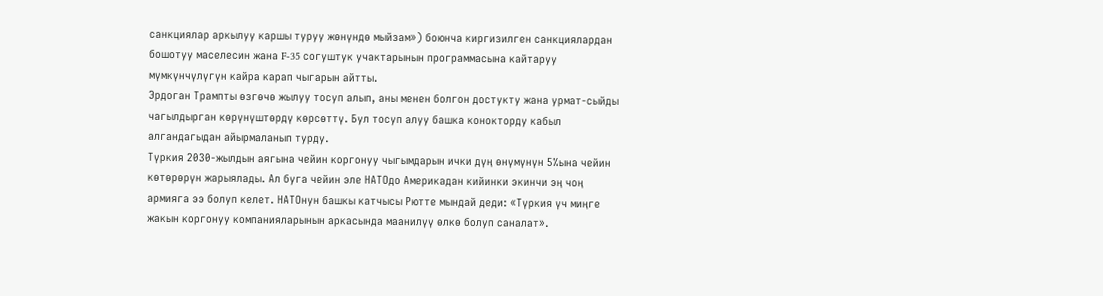санкциялар аркылуу каршы туруу жөнүндө мыйзам») боюнча киргизилген санкциялардан бошотуу маселесин жана F-35 согуштук учактарынын программасына кайтаруу мүмкүнчүлүгүн кайра карап чыгарын айтты.
Эрдоган Трампты өзгөчө жылуу тосуп алып, аны менен болгон достукту жана урмат-сыйды чагылдырган көрүнүштөрдү көрсөттү. Бул тосуп алуу башка конокторду кабыл алгандагыдан айырмаланып турду.
Түркия 2030-жылдын аягына чейин коргонуу чыгымдарын ички дүң өнүмүнүн 5%ына чейин көтөрөрүн жарыялады. Ал буга чейин эле НАТОдо Америкадан кийинки экинчи эң чоң армияга ээ болуп келет. НАТОнун башкы катчысы Рютте мындай деди: «Түркия үч миңге жакын коргонуу компанияларынын аркасында маанилүү өлкө болуп саналат».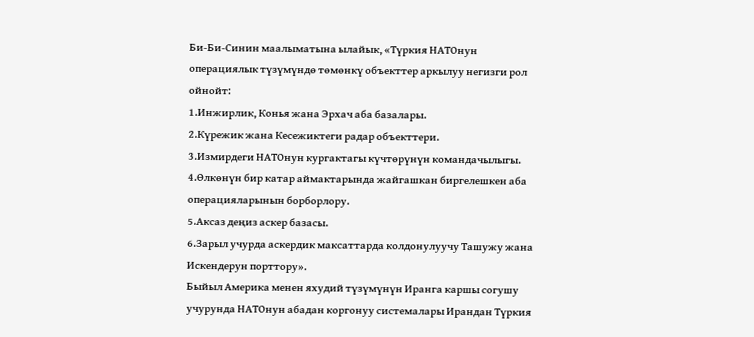Би-Би-Синин маалыматына ылайык, «Түркия НАТОнун операциялык түзүмүндө төмөнкү объекттер аркылуу негизги рол ойнойт:
1.Инжирлик, Конья жана Эрхач аба базалары.
2.Күрежик жана Кесежиктеги радар объекттери.
3.Измирдеги НАТОнун кургактагы күчтөрүнүн командачылыгы.
4.Өлкөнүн бир катар аймактарында жайгашкан биргелешкен аба операцияларынын борборлору.
5.Аксаз деңиз аскер базасы.
6.Зарыл учурда аскердик максаттарда колдонулуучу Ташужу жана Искендерун порттору».
Быйыл Америка менен яхудий түзүмүнүн Иранга каршы согушу учурунда НАТОнун абадан коргонуу системалары Ирандан Түркия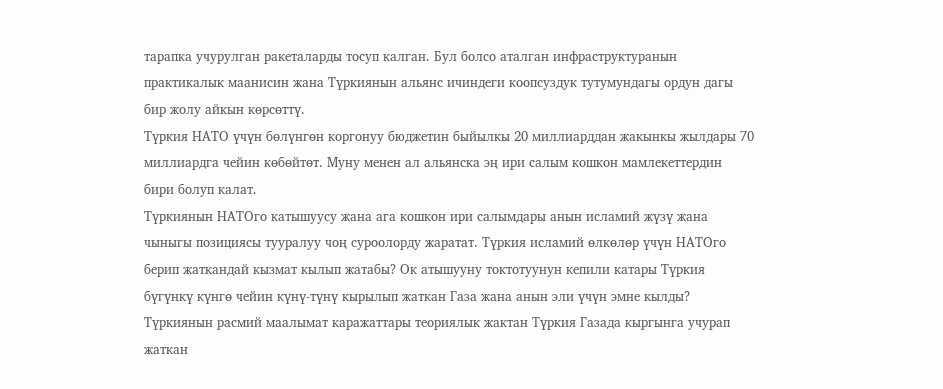тарапка учурулган ракеталарды тосуп калган. Бул болсо аталган инфраструктуранын практикалык маанисин жана Түркиянын альянс ичиндеги коопсуздук тутумундагы ордун дагы бир жолу айкын көрсөттү.
Түркия НАТО үчүн бөлүнгөн коргонуу бюджетин быйылкы 20 миллиарддан жакынкы жылдары 70 миллиардга чейин көбөйтөт. Муну менен ал альянска эң ири салым кошкон мамлекеттердин бири болуп калат.
Түркиянын НАТОго катышуусу жана ага кошкон ири салымдары анын исламий жүзү жана чыныгы позициясы тууралуу чоң суроолорду жаратат. Түркия исламий өлкөлөр үчүн НАТОго берип жаткандай кызмат кылып жатабы? Ок атышууну токтотуунун кепили катары Түркия бүгүнкү күнгө чейин күнү-түнү кырылып жаткан Газа жана анын эли үчүн эмне кылды?
Түркиянын расмий маалымат каражаттары теориялык жактан Түркия Газада кыргынга учурап жаткан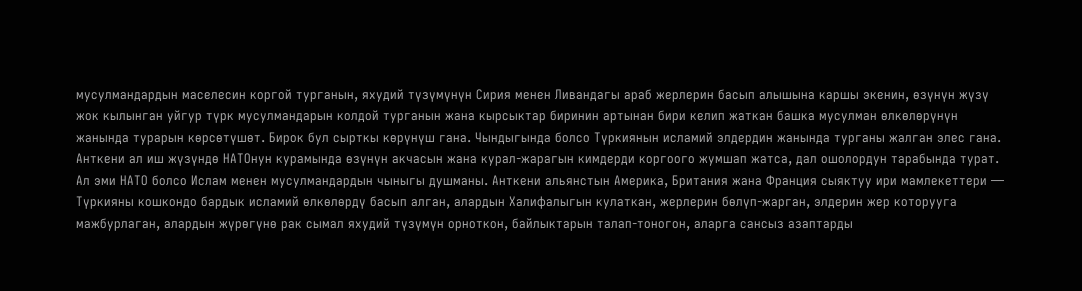мусулмандардын маселесин коргой турганын, яхудий түзүмүнүн Сирия менен Ливандагы араб жерлерин басып алышына каршы экенин, өзүнүн жүзү жок кылынган уйгур түрк мусулмандарын колдой турганын жана кырсыктар биринин артынан бири келип жаткан башка мусулман өлкөлөрүнүн жанында турарын көрсөтүшөт. Бирок бул сырткы көрүнүш гана. Чындыгында болсо Түркиянын исламий элдердин жанында турганы жалган элес гана. Анткени ал иш жүзүндө НАТОнун курамында өзүнүн акчасын жана курал-жарагын кимдерди коргоого жумшап жатса, дал ошолордун тарабында турат. Ал эми НАТО болсо Ислам менен мусулмандардын чыныгы душманы. Анткени альянстын Америка, Британия жана Франция сыяктуу ири мамлекеттери — Түркияны кошкондо бардык исламий өлкөлөрдү басып алган, алардын Халифалыгын кулаткан, жерлерин бөлүп-жарган, элдерин жер которууга мажбурлаган, алардын жүрөгүнө рак сымал яхудий түзүмүн орноткон, байлыктарын талап-тоногон, аларга сансыз азаптарды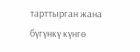тарттырган жана бүгүнкү күнгө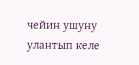чейин ушуну улантып келе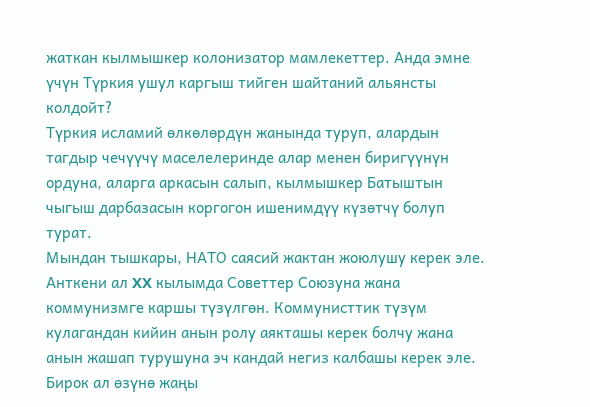жаткан кылмышкер колонизатор мамлекеттер. Анда эмне үчүн Түркия ушул каргыш тийген шайтаний альянсты колдойт?
Түркия исламий өлкөлөрдүн жанында туруп, алардын тагдыр чечүүчү маселелеринде алар менен биригүүнүн ордуна, аларга аркасын салып, кылмышкер Батыштын чыгыш дарбазасын коргогон ишенимдүү күзөтчү болуп турат.
Мындан тышкары, НАТО саясий жактан жоюлушу керек эле. Анткени ал XX кылымда Советтер Союзуна жана коммунизмге каршы түзүлгөн. Коммунисттик түзүм кулагандан кийин анын ролу аякташы керек болчу жана анын жашап турушуна эч кандай негиз калбашы керек эле. Бирок ал өзүнө жаңы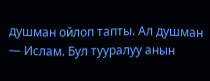душман ойлоп тапты. Ал душман — Ислам. Бул тууралуу анын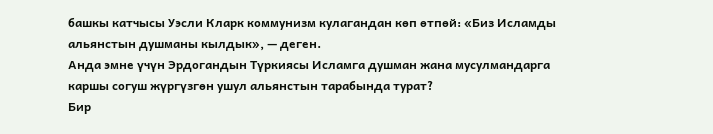башкы катчысы Уэсли Кларк коммунизм кулагандан көп өтпөй: «Биз Исламды альянстын душманы кылдык», — деген.
Анда эмне үчүн Эрдогандын Түркиясы Исламга душман жана мусулмандарга каршы согуш жүргүзгөн ушул альянстын тарабында турат?
Бир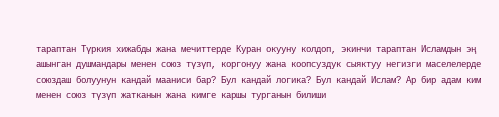тараптан Түркия хижабды жана мечиттерде Куран окууну колдоп, экинчи тараптан Исламдын эң ашынган душмандары менен союз түзүп, коргонуу жана коопсуздук сыяктуу негизги маселелерде союздаш болуунун кандай мааниси бар? Бул кандай логика? Бул кандай Ислам? Ар бир адам ким менен союз түзүп жатканын жана кимге каршы турганын билиши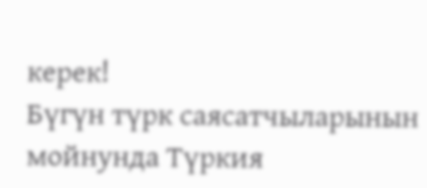керек!
Бүгүн түрк саясатчыларынын мойнунда Түркия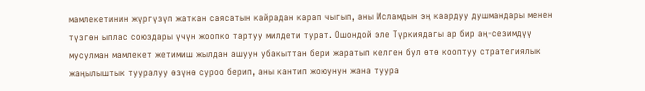мамлекетинин жүргүзүп жаткан саясатын кайрадан карап чыгып, аны Исламдын эң каардуу душмандары менен түзгөн ыплас союздары үчүн жоопко тартуу милдети турат. Ошондой эле Түркиядагы ар бир аң-сезимдүү мусулман мамлекет жетимиш жылдан ашуун убакыттан бери жаратып келген бул өтө кооптуу стратегиялык жаңылыштык тууралуу өзүнө суроо берип, аны кантип жоюунун жана туура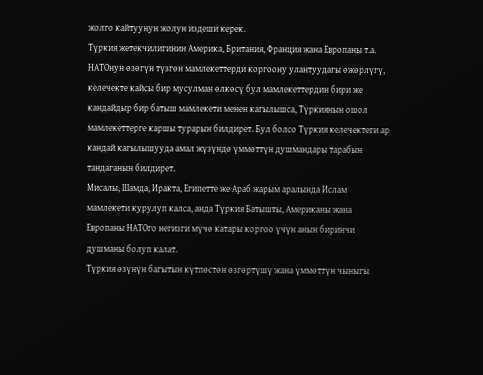жолго кайтуунун жолун издеши керек.
Түркия жетекчилигинин Америка, Британия, Франция жана Европаны т.а. НАТОнун өзөгүн түзгөн мамлекеттерди коргоону улантуудагы өжөрлүгү, келечекте кайсы бир мусулман өлкөсү бул мамлекеттердин бири же кандайдыр бир батыш мамлекети менен кагылышса, Түркиянын ошол мамлекеттерге каршы турарын билдирет. Бул болсо Түркия келечектеги ар кандай кагылышууда амал жүзүндө үммөттүн душмандары тарабын тандаганын билдирет.
Мисалы, Шамда, Иракта, Египетте же Араб жарым аралында Ислам мамлекети курулуп калса, анда Түркия Батышты, Американы жана Европаны НАТОго негизги мүчө катары коргоо үчүн анын биринчи душманы болуп калат.
Түркия өзүнүн багытын күтпөстөн өзгөртүшү жана үммөттүн чыныгы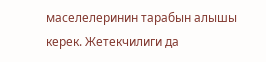маселелеринин тарабын алышы керек. Жетекчилиги да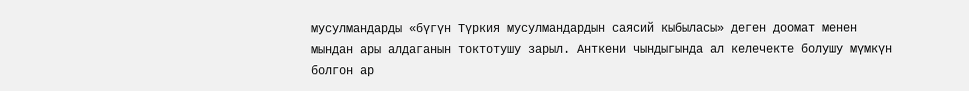мусулмандарды «бүгүн Түркия мусулмандардын саясий кыбыласы» деген доомат менен мындан ары алдаганын токтотушу зарыл. Анткени чындыгында ал келечекте болушу мүмкүн болгон ар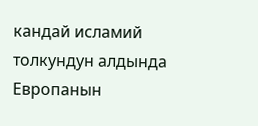кандай исламий толкундун алдында Европанын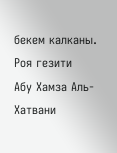бекем калканы.
Роя гезити
Абу Хамза Аль-Хатвани